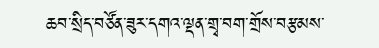ཆབ་སྲིད་བཙོན་ཟུར་དགའ་ལྡན་གྲྭ་བག་གྲོས་བརྩམས་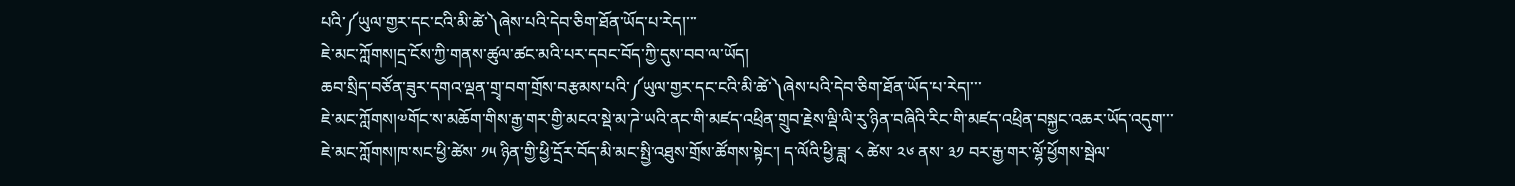པའི་༼ཡུལ་གྱར་དང་ངའི་མི་ཚེ་༽ཞེས་པའི་དེབ་ཅིག་ཐོན་ཡོད་པ་རེད།་་་
ཇེ་མང་ཀློགས།དྲ་ངོས་ཀྱི་གནས་ཚུལ་ཚང་མའི་པར་དབང་བོད་ཀྱི་དུས་བབ་ལ་ཡོད།
ཆབ་སྲིད་བཙོན་ཟུར་དགའ་ལྡན་གྲྭ་བག་གྲོས་བརྩམས་པའི་༼ཡུལ་གྱར་དང་ངའི་མི་ཚེ་༽ཞེས་པའི་དེབ་ཅིག་ཐོན་ཡོད་པ་རེད།་་་
ཇེ་མང་ཀློགས།༧གོང་ས་མཆོག་གིས་རྒྱ་གར་གྱི་མངའ་སྡེ་མ་ཌེ་ཡའི་ནང་གི་མཛད་འཕྲིན་གྲུབ་རྗེས་ལྡི་ལི་རུ་ཉིན་བཞིའི་རིང་གི་མཛད་འཕྲིན་བསྐྱང་འཆར་ཡོད་འདུག་་་
ཇེ་མང་ཀློགས།ཁ་སང་ཕྱི་ཚེས་ ༡༥ ཉིན་གྱི་ཕྱི་དྲོར་བོད་མི་མང་སྤྱི་འཐུས་གྲོས་ཚོགས་སྟེང་། ད་ལོའི་ཕྱི་ཟླ་ ༨ ཚེས་ ༢༦ ནས་ ༣༡ བར་རྒྱ་གར་ལྷོ་ཕྱོགས་སྦེལ་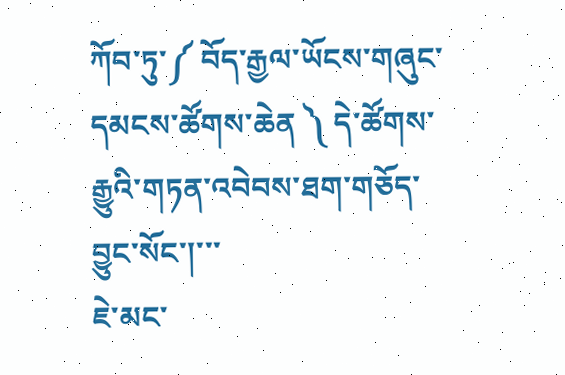ཀོབ་ཏུ་༼ བོད་རྒྱལ་ཡོངས་གཞུང་དམངས་ཚོགས་ཆེན ༽ དེ་ཚོགས་རྒྱུའི་གཏན་འབེབས་ཐག་གཅོད་བྱུང་སོང་།་་་
ཇེ་མང་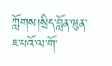ཀློགས།སྲིད་བློན་ཝུན་ཇ་པའོ་ལ་གོ་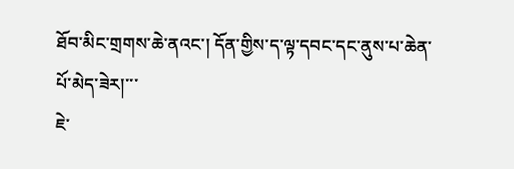ཐོབ་མིང་གྲགས་ཆེ་ནའང་། དོན་གྱིས་ད་ལྟ་དབང་དང་ནུས་པ་ཆེན་པོ་མེད་ཟེར།་་་
ཇེ་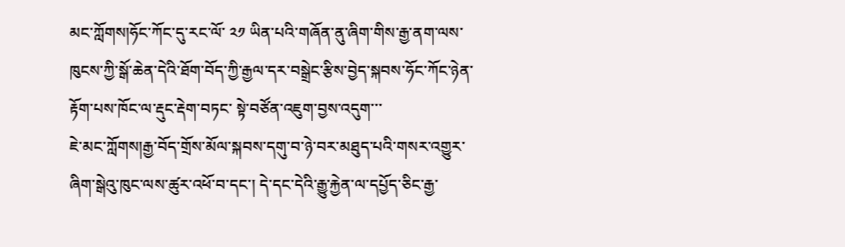མང་ཀློགས།ཧོང་ཀོང་དུ་རང་ལོ་ ༢༡ ཡིན་པའི་གཞོན་ནུ་ཞིག་གིས་རྒྱ་ནག་ལས་ཁུངས་ཀྱི་སྒོ་ཆེན་དེའི་ཐོག་བོད་ཀྱི་རྒྱལ་དར་བསྒྲེང་རྩིས་བྱེད་སྐབས་ཧོང་ཀོང་ཉེན་རྟོག་པས་ཁོང་ལ་རྡུང་རྡེག་བཏང་ སྟེ་བཙོན་འཇུག་བྱས་འདུག་་་
ཇེ་མང་ཀློགས།རྒྱ་བོད་གྲོས་མོལ་སྐབས་དགུ་བ་ཉེ་བར་མཐུད་པའི་གསར་འགྱུར་ཞིག་སྒེའུ་ཁུང་ལས་ཚུར་འཕོ་བ་དང་། དེ་དང་དེའི་རྒྱུ་རྐྱེན་ལ་དཔྱོད་ཅིང་རྒྱ་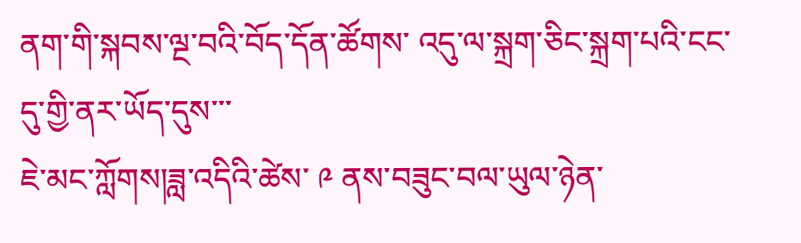ནག་གི་སྐབས་ལྔ་བའི་བོད་དོན་ཚོགས་ འདུ་ལ་སྐྲག་ཅིང་སྐྲག་པའི་ངང་དུ་གྱི་ནར་ཡོད་དུས་་་
ཇེ་མང་ཀློགས།ཟླ་འདིའི་ཚེས་ ༩ ནས་བཟུང་བལ་ཡུལ་ཉེན་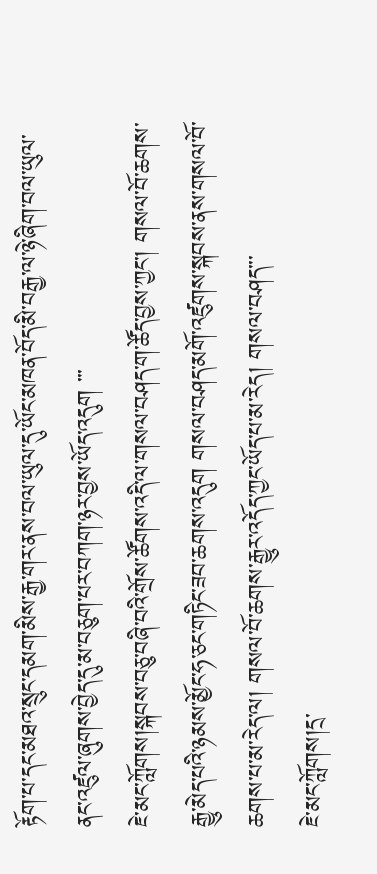རྟོག་པ་དང་མཐའ་སྲུང་དམག་མིས་རྒྱ་གར་ནས་བལ་ཡུལ་དུ་ཡོང་མཁན་བོད་མི་བརྒྱ་ལ་ཉེ་ཞིག་བལ་ཡུལ་ནང་འཛུལ་ཞུགས་བྱེད་དུ་མ་བཅུག་པར་བཀག་ཉར་བྱས་ཡོད་འདུག ་་་
ཇེ་མང་ཀློགས།སྐབས་བཅུ་བཞི་བའི་གྲོས་ཚོགས་འདི་ལ་གསལ་བཤད་ག་ཚོད་བྱས་ཀྱང་། གསལ་བོ་ཆགས་རྒྱུ་མེད་པའི་ཉམས་མྱོང་ཧ་ཅང་གཏིང་ཟབ་ཆགས་འདུག གསལ་བཤད་མགོ་འཛུགས་སྐབས་ནས་གསལ་བོ་ཆགས་པ་མ་རེད་ལ། གསལ་བོ་ཆགས་རྒྱུར་འདོད་ཀྱང་ཡོད་པ་མ་རེད། གསལ་བཤད་་་
ཇེ་མང་ཀློགས།དྲ་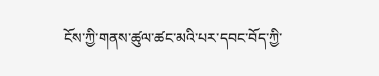ངོས་ཀྱི་གནས་ཚུལ་ཚང་མའི་པར་དབང་བོད་ཀྱི་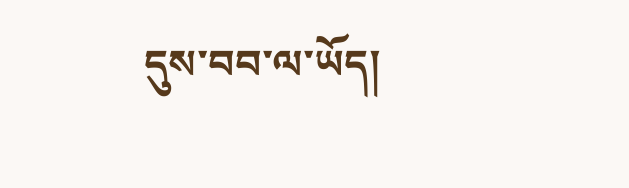དུས་བབ་ལ་ཡོད།